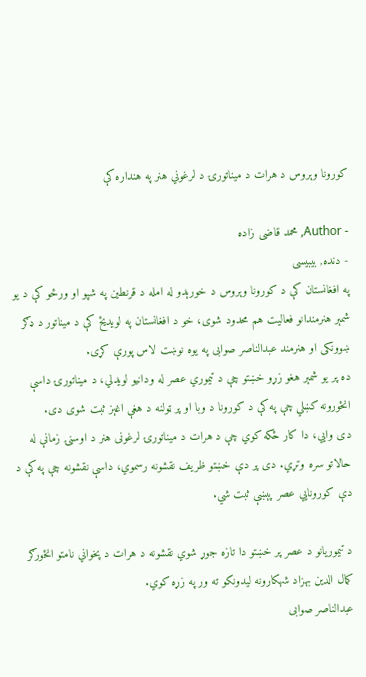کورونا وېروس د هرات د میناتورۍ د لرغوني هنر په هنداره کې

- Author, محمد قاضی زاده
- دنده, بیبیسی
په افغانستان کې د کورونا وېروس د خورېدو له امله د قرنطین په شپو او ورځو کې د یو شمېر هنرمندانو فعالیت هم محدود شوی، خو د افغانستان په لویدیځ کې د میناتور د ډګر ښوونکی او هنرمند عبدالناصر صوابی په یوه نوښت لاس پورې کړی.
ده پر یو شمېر هغو زړو خښتو چې د تیموري عصر له ودانیو لویدلي، د میناتورۍ داسې انځورونه کښلي چې په کې د کورونا د وبا او پر ټولنه د هغې اغېز ثبت شوی دی.
دی وايي، دا کار ځکه کوي چې د هرات د میناتورۍ لرغونی هنر د اوسنۍ زمانې له حالاتو سره وتړي. دی پر دې خښتو ظریف نقشونه رسموي، داسې نقشونه چې په کې د دې کورونایي عصر پېښې ثبت شي.

د تیموریانو د عصر پر خښتو دا تازه جوړ شوي نقشونه د هرات د پخواني نامتو انځورګر کمال الدین بهزاد شهکارونه لیدونکو ته ور په زړه کوي.
عبدالناصر صوابی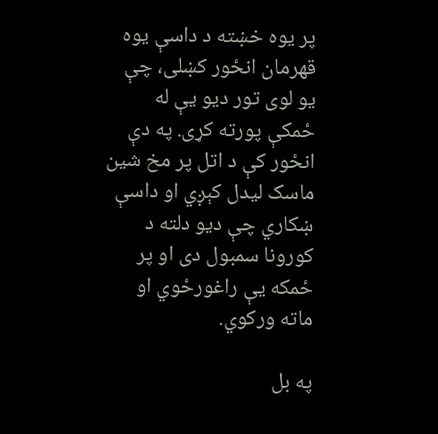پر یوه خښته د داسې یوه قهرمان انځور کښلی، چې يو لوی تور دیو یې له ځمکې پورته کړی. په دې انځور کې د اتل پر مخ شین ماسک لیدل کېږي او داسې ښکاري چې دیو دلته د کورونا سمبول دی او پر ځمکه یې راغورځوي او ماته ورکوي.

په بل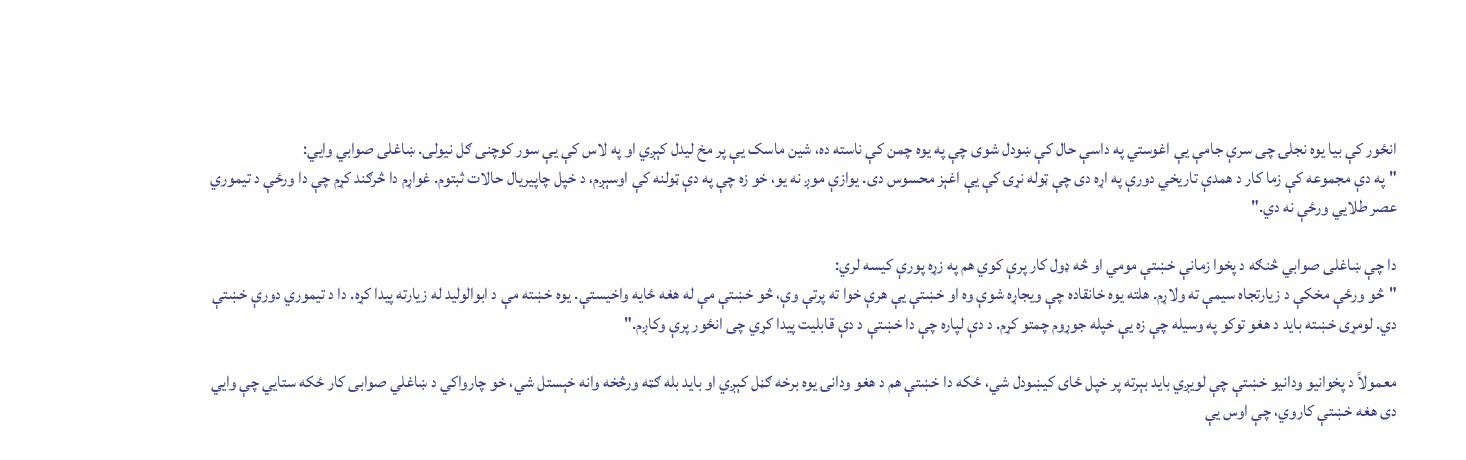انځور کې بیا یوه نجلۍ چی سرې جامې یې اغوستي په داسې حال کې ښودل شوی چې په یوه چمن کې ناسته ده، شین ماسک یې پر مخ لیدل کېږي او په لاس کې یې سور کوچنی ګل نیولی. ښاغلی صوابي وایي:
"په دې مجموعه کې زما کار د همدې تاریخي دورې په اړه دی چې ټوله نړۍ کې یې اغېز محسوس دی. یوازې موږ نه یو، خو زه چې په دې ټولنه کې اوسېږم، د خپل چاپيریال حالات ثبتوم. غواړم دا څرګند کړم چې دا ورځې د تیموري عصر طلایي ورځې نه دي."

دا چې ښاغلی صوابي څنګه د پخوا زمانې خښتې مومي او څه ډول کار پرې کوي هم په زړه پورې کیسه لري:
"څو ورځې مخکې د زیارتجاه سیمې ته ولاړم. هلته یوه خانقاده چې ویجاړه شوې وه او خښتې یې هرې خوا ته پرتې وې، څو خښتې مې له هغه ځایه واخیستې. یوه خښته مې د ابوالولید له زیارته پیدا کړه. دا د تیموري دورې خښتې دي. لومړی خښته باید د هغو توکو په وسیله چې زه یې خپله جوړوم چمتو کړم. د دې لپاره چې دا خښتې د دې قابلیت پیدا کړي چی انځور پرې وکاږم."

معمولاً د پخوانيو ودانیو خښتې چې لویږي باید بېرته پر خپل ځای کیښودل شي، ځکه دا خښتې هم د هغو ودانۍ یوه برخه ګڼل کېږي او باید بله ګټه ورڅخه وانه خېستل شي، خو چارواکي د ښاغلي صوابی کار ځکه ستایي چې وایي دی هغه خښتې کاروي، چې اوس یې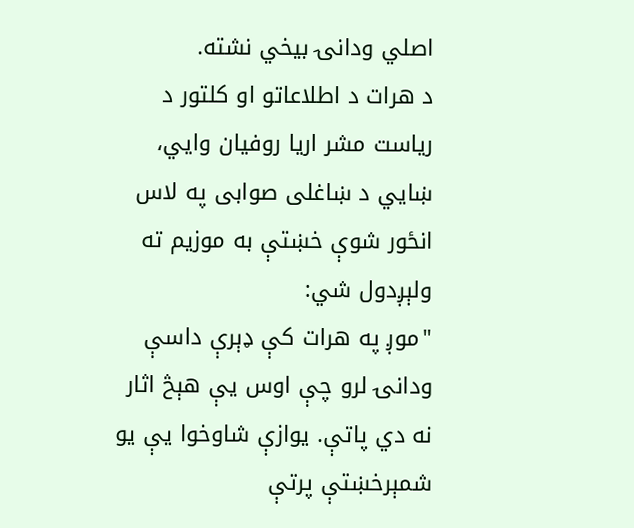اصلي ودانۍ بیخي نشته.
د هرات د اطلاعاتو او کلتور د رياست مشر اریا روفیان وایي، ښایي د ښاغلی صوابی په لاس انځور شوې خښتې به موزیم ته ولېږدول شي:
"موږ په هرات کې ډېرې داسې ودانۍ لرو چې اوس یې هېڅ اثار نه دي پاتې. یوازې شاوخوا یې یو شمېرخښتې پرتې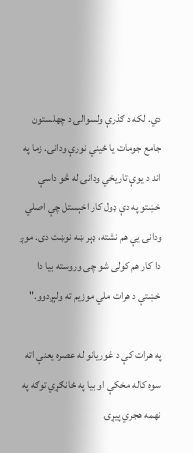دي. لکه د ګذرې ولسوالۍ د چهلستون جامع جومات یا ځیني نورې ودانۍ. زما په اند د یوې تاریخي ودانۍ له څو داسې خښتو په دې ډول کار اخېستل چې اصلي ودانۍ یې هم نشته، ډېر ښه نوښت دی. موږ دا کار هم کولی شو چی وروسته بیا دا خښتې د هرات ملي موزیم ته ولېږدوو."

په هرات کې د غوریانو له عصره یعنې اته سوه کاله مخکې او بیا په ځانګړي توګه په نهمه هجري پیړۍ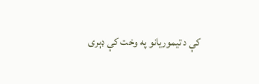کې د تیموریانو په وخت کې ډېری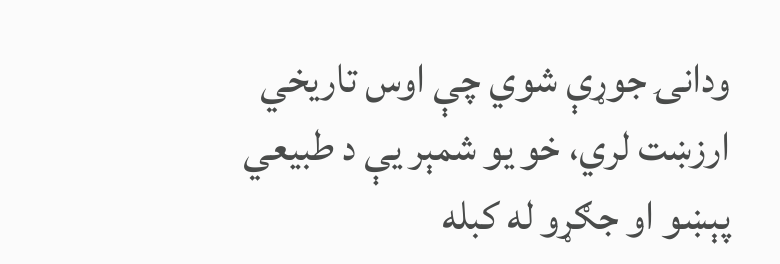ودانۍ جوړې شوي چې اوس تاریخي ارزښت لري، خو یو شمېر یې د طبیعي پېښو او جګړو له کبله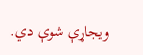ویجاړې شوې دي.